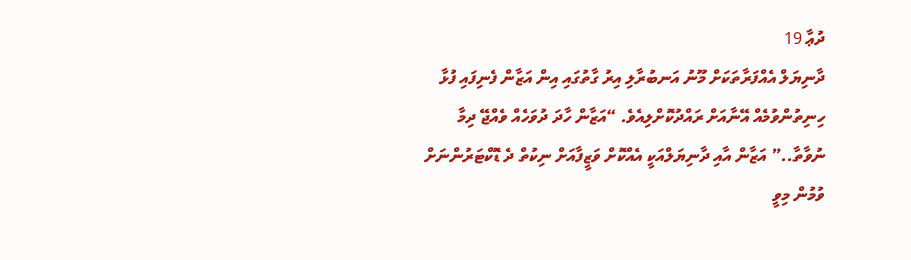ދުޢާ 19
ދާނިޔަލް އެއްފަރާތަކަށް މޫނު އަނބުރާލި އިރު ގާތުގައި އިން އަޒާން ފެނިފައި ފުޅާ ހިނިތުންވުމެއް އޭނާއަށް ރައްދުކޮށްލިއެވެ. “އަޒާން ހާދަ ދުވަހެއް ވެއްޖޭ ދިމާ ނުވާތާ..” އަޒާން އާއި ދާނިޔަލްއަކީ އެއްކޮށް ވަޒީފާއަށް ނިކުތް ދެ ޑޮކްޓަރުންނަށް ވުމުން މިވީ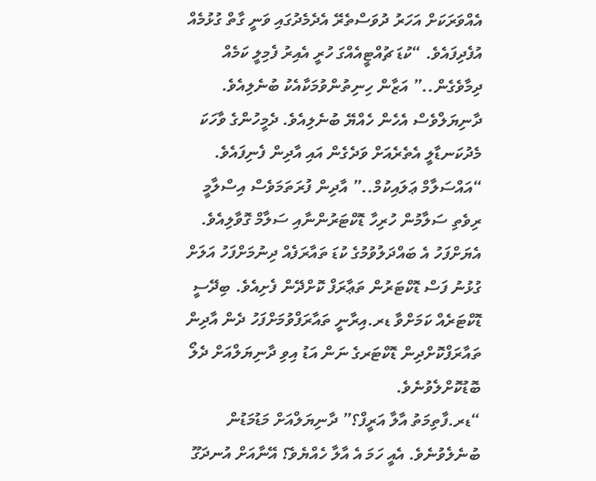އެއްވަރަކަށް އަހަރު ދުވަސްތެރޭ އެދެމެދުގައި ވަނީ ގާތް ގުޅުމެއް އުފެދިފައެވެ. “ކުޑަ ޗުއްޓީއެއްގަ ހުރީ އެއިރު ފެމިލީ ކަމެއް ދިމާވެގެން..” އަޒާން ހިނިތުންވުމަކާއެކު ބުނެލިއެވެ. ދާނިޔަލްވެސް އެހެން ހެއްޔޭ ބުނެލިއެވެ. ދެމީހުންގެ ވާހަކަ މެދުކަނޑާލީ އެތެރެއަށް ވަދެގެން އައި އާދިން ފެނިފައެވެ.
“އައްސަލާމް ޢަލައިކުމް..” އާދިން ފުރަތަމަވެސް އިސްލާމީ ރިވެތި ސަލާމުން ހުރިހާ ޑޮކްޓަރުންނާއި ސަލާމް ގޮވާލިއެވެ. އެޔަށްފަހު އެ ބައްދަލުވުމުގެ ކުޑަ ތައާރަފެއް ދިނުމަށްފަހު އަލަށް ގުޅުނު ފަސް ޑޮކްޓަރުން ތަޢާރަފް ކޮށްދޭން ފެށިއެވެ. ބިދޭސީ ޑޮކްޓަރެއް ކަމަށްވާ ޑރ.އިރާނީ ތައާރަފްވުމަށްފަހު ދެން އާދިން ތައާރަފްކޮށްދިން ޑޮކްޓަރގެ ނަން އަޑު އިވި ދާނިޔަލްއަށް ދެލޯ ބޮޑުކޮށްލެވުނެވެ.
“ޑރ.ފާތިމަތު އާލާ އަރީފް؟” ދާނިޔަލްއަށް މަޑުމަޑުން ބުނެލެވުނެވެ. އެއީ ހަމަ އެ އާލާ ހެއްޔެވެ؟ އޭނާއަށް އުނދަގޫ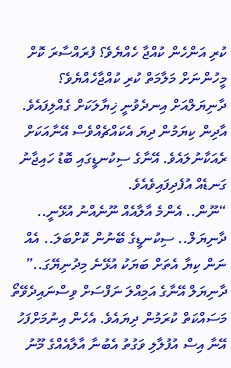ކުރި އަންހެން ކުއްޖާ ހެއްޔެވެ؟ ފުރައްސާރަ ކޮށް މީހުންނަށް މަލާމަތް ކުރި ކުއްޖާހެއްޔެވެ؟ ދާނިޔަލްއަށް އިނދެވުނީ ޚިޔާލަކަށް ގެއްލިފައެވެ. އާދިން ކިޔަމުން ދިޔަ އެކައްޗެއްވެސް އޭނާއަކަށް ރެއަކާނުލައެވެ. އޭނާގެ ސިކުނޑީގައި ބޮޑު ހައިޖާނު ގަނޑެއް އުފެދިފައިވެއެވެ.
“ނޫން.. އެންމެ އާލާއެއް ނޫނެއްނު އުޅޭނީ.. ދާނިޔަލް.. ސިކުނޑީގެ ބޭނުން ކޮށްބަލަ.. އެއް ނަން ކިޔާ އެތަށް ބަޔަކު އުޅޭނެ މިދުނިޔޭގަ..” ދާނިޔަލް އޭނާގެ އަމިއްލަ ނަފްސަށް ވިސްނައިދެވޭތޯ މަސައްކަތް ކުރަމުން ދިޔައެވެ. އެހެން އިނުމަށްފަހު އޭނާ އިސް އުފުލާލި ވަގުތު އެބުނާ އާލާއެއްގެ މޫނު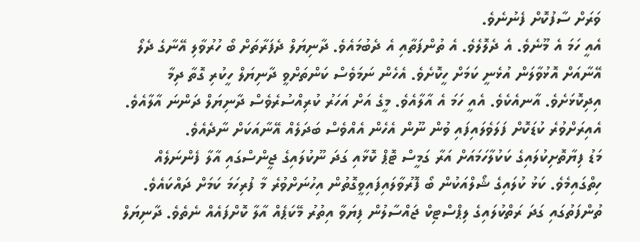ވަރަށް ސާފުކޮށް ފެނުނެވެ.
އެއީ ހަމަ އެ މޫނެވެ. އެ ދެލޮލެވެ. އެ ތުންފަތާއި އެ ދެބުމައެވެ. ދާނިޔަލް ދެފަރާތަށް ބޯ ހުރުވާލި އޭނާގެ ދެލޯ އޭނާއަށް އޮޅުވާލަން އުޅެނީ ކަމަށް ހީކޮށެވެ. އެހެން ނަމަވެސް ކަންތަށްވީ ދާނިޔަލް ހީކުރި ގޮތާ ދިމާ އިދިކޮޅަށެވެ. އާނއެކެވެ. އެއީ ހަމަ އެ އާލާއެވެ. މީގެ އަށް އަހަރު ކުރިއްސުރެވެސް ދާނިޔަލް ދަންނަ އާލާއެވެ. އެއިރަށްވުރެ ކުޑަކޮށް ފަލަވެލައިފައި ވުން ނޫން އެހެން އެއްވެސް ބަދަލެއް އޭނާއަކަށް ނާދެއެވެ.
މަޑު ފިޔާތޮށިކުލައިގެ ކަކުލާހަމައަށް އަރާ ގަމީސް ޓޮޕް ކޮޅާއި ގަދަ ނޫކުލައިގެ ޖީންސްގައި އާލާ ފެންނަލެއް ހިތްގައިމެވެ. ކަޅު ކުލައިގެ ޝޯލްއަކުން ބޯ ފޮރުވާލައިފައިވީގޮތުން އިހުނަށްވުރެ މާ ފުރިހަމަ ކަމަށް ދައްކައެވެ. ތުންފަތުގައި ގަދަ ރަތްކުލައިގެ ލިޕްސްޓިކް ޖައްސާލުން ފިޔަވާ އިތުރު މޭކަޕެއް އާލާ ކޮށްފައެއް ނެތެވެ. ދާނިޔަލް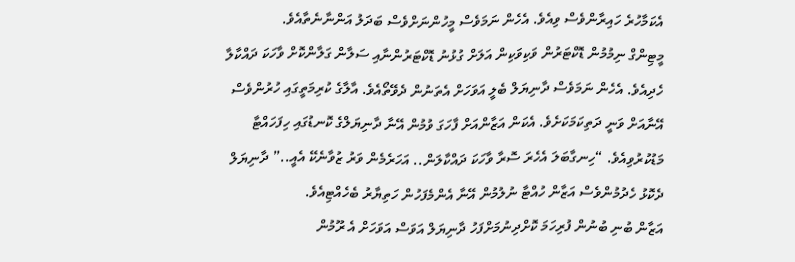އެކަމާހުރެ ހައިރާންވެސް ވިއެވެ. އެހެން ނަމަވެސް މީހުންނަށްވެސް ބަދަލު އަންނާނެތާއެވެ.
މީޓިންގް ނިމުމުން ޑޮކްޓަރުން ވަކިވަކިން އަލަށް ގުޅުނު ޑޮކްޓަރުންނާއި ސަލާން ގަލާންކޮށް ވާހަކަ ދައްކާލާ ހެދިއެވެ. އެހެން ނަމަވެސް ދާނިޔަލް ބެލީ އަވަހަށް އެތަނުން ދެވޭތޯއެވެ. އާލާގެ ކުރިމަތީގައި ހުރުންވެސް އޭނާއަށް ވަނީ ދަތިކަމަކަށެވެ. އެކަން އަޒާންއަށް ފާހަގަ ވުމުން އޭނާ ދާނިޔަލްގެ ކޮނޑުގައި ހިފަހައްޓާ މަޑުކުރުވިއެވެ. “ހިނގާބަލަ އެހެރަ ސޮރާ ވާހަކަ ދައްކާލަން.. އަހަރެމެން ވަރު ޒުވާނެކޭ އެއީ..” ދާނިޔަލް ދެކޮޅު ހެދުމުންވެސް އަޒާން ހުއްޓާ ނުލުމުން އޭނާ އެންމެފަހުން ހަތިޔާރު ބެހެއްޓިއެވެ.
އަޒާން ބުނި ބުނުން ފުރިހަމަ ކޮށްދިނުމަށްފަހު ދާނިޔަލް އަވަސް އަވަހަށް އެ ރޫމުން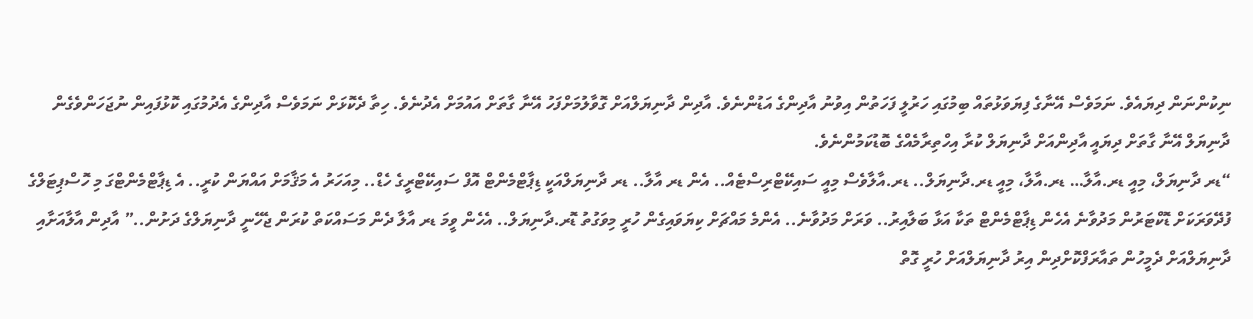ނިކުންނަން ދިޔައެވެ. ނަމަވެސް އޭނާގެ ފިޔަވަޅުތައް ބިމުގައި ހަރުލީ ފަހަތުން އިވުނު އާދިންގެ އަޑުންނެވެ. އާދިން ދާނިޔަލްއަށް ގޮވާލުމަށްފަހު އޭނާ ގާތަށް އައުމަށް އެދުނެވެ. ހިތާ ދެކޮޅަށް ނަމަވެސް އާދިންގެ އެދުމުގައި ކޮޅުފައިން ނުޖަހަންވެގެން ދާނިޔަލް އޭނާ ގާތަށް ދިޔައީ އާދިންއަށް ދާނިޔަލް ކުރާ އިހްތިރާމެއްގެ ބޮޑުކަމުންނެވެ.
“ޑރ ދާނިޔަލް، މިއީ ޑރ.އާލާ… ޑރ.އާލާ، މިއީ ޑރ.ދާނިޔަލް.. ޑރ.އާލާވެސް މިއީ ސައިކޭޓްރިސްޓެއް.. އެން ޑރ އާލާ.. ޑރ ދާނިޔަލްއަކީ ޑިޕާޓްމެންޓް އޮފް ސައިކޭޓްރީގެ ހެޑް.. މިއަހަރު އެ މަޤާމަށް އައްޔަން ކުރީ.. އެ ޑިޕާޓްމެންޓްގަ މި ހޮސްޕިޓަލްގެ ފުދޭވަރަކަށް ޑޮކްޓަރުން މަދުވާނެ އެހެން ޑިޕާޓްމެންޓް ތަކާ އަޅާ ބަލާއިރު.. ވަރަށް މަދުވާނެ.. އެންމެ މައްޗަށް ކިޔަވައިގެން ހުރީ މިވަގުތު ޑޮރ.ދާނިޔަލް.. އެހެން ވީމަ ޑރ އާލާ ދެން މަސައްކަތް ކުރަން ޖެހޭނީ ދާނިޔަލްގެ ދަށުން..” އާދިން އާލާއަށާއި ދާނިޔަލްއަށް ދެމީހުން ތައާރަފްކޮށްދިން އިރު ދާނިޔަލްއަށް ހުރީ ގޮތް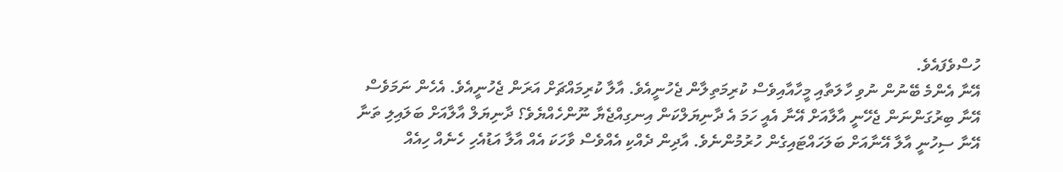ހުސްވެފައެވެ.
އޭނާ އެންމެ ބޭނުން ނުވި ހާލަތާއި މީހާއާއިވެސް ކުރިމަތިލާން ޖެހުނީއެވެ. އާލާ ކުރިމައްޗަށް އަރަން ޖެހުނީއެވެ. އެހެން ނަމަވެސް އޭނާ ބިރުގަންނަން ޖެހޭނީ އާލާއަށް އޭނާ އެއީ ހަމަ އެ ދާނިޔަލްކަން އިނގިއްޖެޔާ ނޫންހެއްޔެވެ؟ ދާނިޔަލް އާލާއަށް ބަލައިލި ތަނާ އޭނާ ސިހުނީ އާލާ އޭނާއަށް ބަލަހައްޓައިގެން ހުރުމުންނެވެ. އާދިން ދެއްކި އެއްވެސް ވާހަކަ އެއް އާލާ އަޑުއެހި ހެނެއް ހިއެއް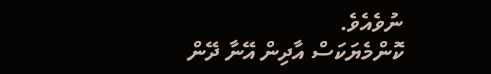ނުވެއެވެ.
ކޮންމެޔަކަސް އާދިން އޭނާ ދޭން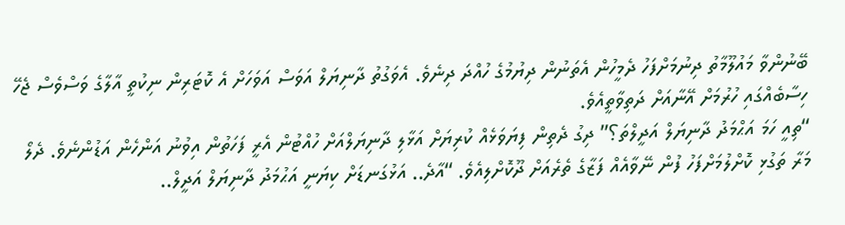ބޭނުންވާ މައުލޫމާތު ދިނުމަށްފަހު ދެމީހުން އެތަނުން ދިޔުމުގެ ހުއްދަ ދިނެވެ. އެވަގުތު ދާނިޔަލް އަވަސް އަވަހަށް އެ ކޮޓަރިން ނިކުތީ އާލާގެ ވަސްވެސް ޖެހޭ ހިސާބެއްގައި ހުރުމަށް އޭނާއަށް ދަތިވާތީއެވެ.
“ތިއީ ހަމަ އަޙްމަދު ދާނިޔަލް އަދީލްތަ؟” ދިގު ދެތިން ފިޔަވަޅެއް ކުރިޔަށް އަޅާލި ދާނިޔަލްއަށް ހުއްޓުން އެރީ ފަހަތުން އިވުނު އަންހެން އަޑުންނެވެ. ދެލޯ މަރާ ތަގުޅި ކޮށްލުމަށްފަހު ފުން ނޭވާއެއް ފަޒާގެ ތެރެއަށް ދޫކޮށްލިއެވެ. “އާދެ.. އަޅުގަނޑަށް ކިޔަނީ އަޙުމަދު ދާނިޔަލް އަދީލް..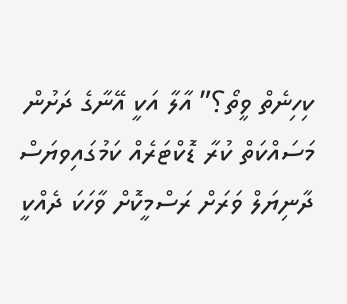ކިހިނެތް ވީތޯ؟” އާލާ އަކީ އޭނާގެ ދަށުން މަސައްކަތް ކުރާ ޑޮކްޓަރެއް ކަމުގައިވޔަސް ދާނިޔަލް ވަރަށް ރަސްމީކޮށް ވާހަކަ ދެއްކީ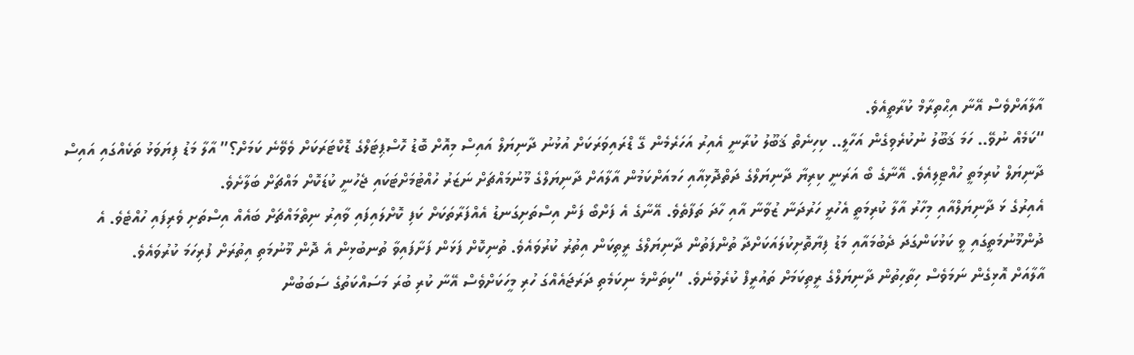އާލާއަށްވެސް އޭނާ އިޙްތިރާމް ކުރާތީއެވެ.
“ކަމެއް ނުވޭ.. ހަމަ ޤަބޫލު ނުކުރެވިގެން އަހާލީ.. ކިހިނެތް ޤަބޫލު ކުރާނީ އެއިރު އަހަރެމެން ގޭ ޑްރައިވަރަކަށް އުޅުނު ދާނިޔަލް އައިސް މިއޮށް ބޮޑު ހޮސްޕިޓަލްގެ ޑޮކްޓަރަކަށް ވެވޭނެ ކަމަށް؟” އާލާ މަޑު ފިޔަވަޅު ތަކެއްގައި އައިސް ދާނިޔަލް ކުރިމަތީ ހުއްޓިލިއެވެ. އޭނާގެ ބޯ އަރަނީ ކިރިޔާ ދާނިޔަލްގެ ދަތްދޮޅިއާއި ހަމއަށްކަމުން އާލާއަށް ދާނިޔަލްގެ މޫނުމައްޗަށް ނަޒަރު ހުއްޓުމަށްޓަކައި ޖެހުނީ ކުޑަކޮށް މައްޗަށް ބަލާށެވެ.
އެއިރުގެ ޅަ ދާނިޔަލްއާއި މިހާރު އާލާ ކުރިމަތީ އެހުރީ ހަރުދަނާ ޒުވާނާ އާއި ހާދަ ތަފާތެވެ. އޭނާގެ އެ ފަށްބޯ ފަން އިސްތަށިގަނޑު އެއްފަރާތަކަށް ކަފި ކޮށްލައިފައި ވާއިރު ނިތްމައްޗަށް ބައެއް އިސްތަށި ވެރިފައި ހުއްޓެވެ. އެ ދުންމޫނުމަތީގައި ވީ ކަޅުކަންގަދަ ދެބުމައާއި މަޑު ފިޔާތޮށިކުލައަކަށްދާ ތުންފަތުން ދާނިޔަލްގެ ރީތިކަން އިތުރު ކުރުވައެވެ. ތުނިކޮށް ފަޅަން ފަށާފައިވާ ތުނބުޅިން އެ ދޮން މޫނުމަތި އިތުރަށް ފުރިހަމަ ކުރުވައެވެ.
އާލާއަށް އޮޅިގެން ނަމަވެސް ހިތާހިތުން ދާނިޔަލްގެ ރީތިކަމަށް ތައުރީފް ކުރެވުނެވެ. “ކިތަންމެ ނިކަމެތި ދަރަޖައެއްގަ ހުރި މީހަކަށްވެސް އޭނާ ކުރި ބުރަ މަސައްކަތުގެ ސަބަބުން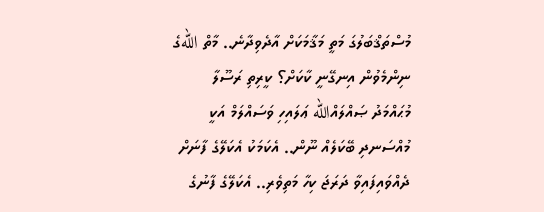މުސްތަޤްބަލުގަ މަތީ މަޤާމަކަށް އާދެވިދާނެ.. މާތް اللهގެ ނިންމެވުން އިނގޭނީ ކާކަށް؟ ކީރިތި ރަސޫލާ މުޙައްމަދު ޞައްލައްالله ޢަލައިހި ވަސައްލަމް އަކީ މުއްސަނދި ބޭކަލެއް ނޫން.. އެކަމަކު އެކަލޭގެ ފާނަށް ދެއްވައިފައިވާ ދަރަޖަ ކިހާ މަތިވެރި.. އެކަލޭގެ ފާނުގެ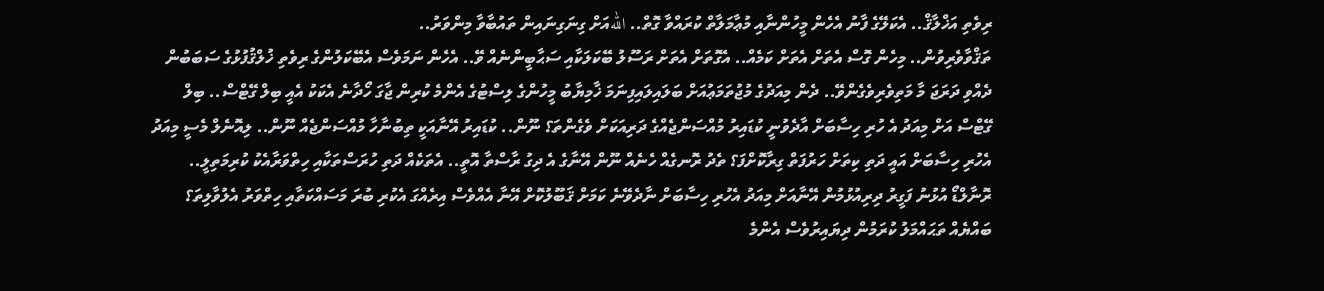ރިވެތި އަޚްލާޤް.. އެކަލޭގެ ފާނު އެހެން މީހުންނާއި މުޢާމަލާތް ކުރައްވާ ގޮތް.. اللهއަށް ގިނަގިނައިން ތައުބާވާ މިންވަރު..
ތަޤްވާވެރިވުން.. މިހެން ގޮސް އެތަށް އެތަށް ކަމެއް.. އެގޮތަށް އެތަށް ރަސޫލު ބޭކަލަކާއި ސަޙާބީންނެއް ވޭ.. އެހެން ނަމަވެސް އެބޭކަލުންގެ ރިވެތި ޚުލްޤުފުޅުގެ ސަބަބުން ދެއްވި ދަރަޖަ މާ މަތިވެރިވެގެންވޭ.. ދެން މިއަދުގެ މުޖުތަމަޢުއަށް ބަލައިލައިފިނަމަ ޚާމިޔާބު މީހުންގެ ލިސްޓުގެ އެންމެ ކުރިން ޖާގަ ހޯދާނެ އެކަކު އެއީ ބިލް ގޭޓްސް.. ބިލް ގޭޓްސް އަށް މިއަދު އެ ހުރި ހިސާބަށް އާދެވުނީ ކުޑައިރު މުއްސަންޖެއްގެ ދަރިއަކަށް ވެގެންތަ؟ ނޫން.. ކުޑައިރު އޭނާއަކީ ތިބުނާހާ މުއްސަންޖެއް ނޫން.. ލިއޮނެލް މެސީ މިއަދު އެހުރި ހިސާބަށް އައީ ދަތި ކިތަށް ހަރުފަތް ގިރާކޮށްފަ؟ ތެދު ރޮނގެއް ހެނެއް ނޫން އޭނާގެ އެ ދިގު ރާސްތާ އޮތީ.. އެތަކެއް ދަތި ހުރަސްތަކާއި ހިތްވަރާއެކު ކުރިމަތިލީ.. ރޮނާލްޑޯ އުޅުނު ފަގީރު ދިރިއުޅުމުން އޭނާއަށް މިއަދު އެހުރި ހިސާބަށް ނާދެވޭނެ ކަމަށް ޤަބޫލުކޮށް އޭނާ އެއްވެސް އިރެއްގަ އެކުރި ބުރަ މަސައްކަތާއި ހިތްވަރު އެލުވާލިތަ؟
ބައްޔެއް ތަޙައްމަލު ކުރަމުން ދިޔައިރުވެސް އެންމެ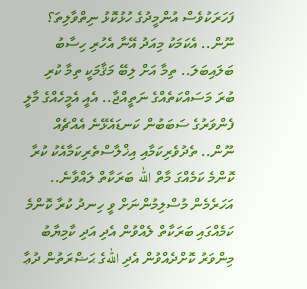ފަހަރަކުވެސް އުންމީދުގެ ހުޅުކޮޅު ނިތްވާލިތަ؟ ނޫން.. އެކަމަކު މިއަދު އޭނާ އެހުރި ހިސާބު ބަލައިބަލަ.. ތިމާ އަށް ލިބޭ މަޤާމަކީ ތިމާ ކުރި ބުރަ މަސައްކަތެއްގެ ނަތީއްޖާ.. އެއީ އެމީހެއްގެ މާލީ ފެންވަރުގެ ސަބަބުން ކަނޑައެޅޭނެ އެއްޗެއް ނޫން.. ތެދުވެރިކަމާއި އިޚްލާސްތެރިކަމާއެކު ކުރާ ކޮންމެ ކަމެއްގަ މާތް الله ބަރަކާތް ލައްވާނެ..
އަހަރެމެން މުސްލިމުންނަށް ވީ ހިނދު ކުރާ ކޮންމެ ކަމެއްގައި ބަރަކާތް ލެއްވުން އެދި އަދި ކާމިޔާބު މިންވަރު ކޮށްދެއްވުން އެދި اللهގެ ޙަޟްރަތުން ދުޢާ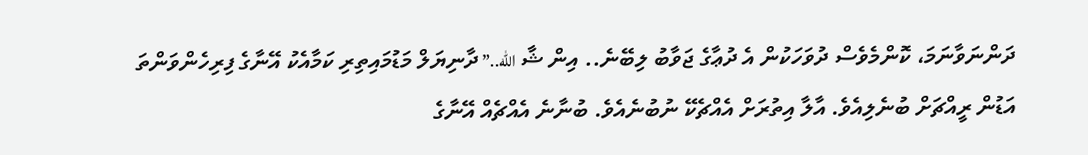ދަންނަވާނަމަ، ކޮންމެވެސް ދުވަހަކުން އެ ދުޢާގެ ޖަވާބު ލިބޭނެ.. އިން ޝާ الله..” ދާނިޔަލް މަޑުމައިތިރި ކަމާއެކު އޭނާގެ ފިރިހެންވަންތަ އަޑުން ރީއްޗަށް ބުނެލިއެވެ. އާލާ އިތުރަށް އެއްޗެކޭ ނުބުނެއެވެ. ބުނާނެ އެއްޗެއް އޭނާގެ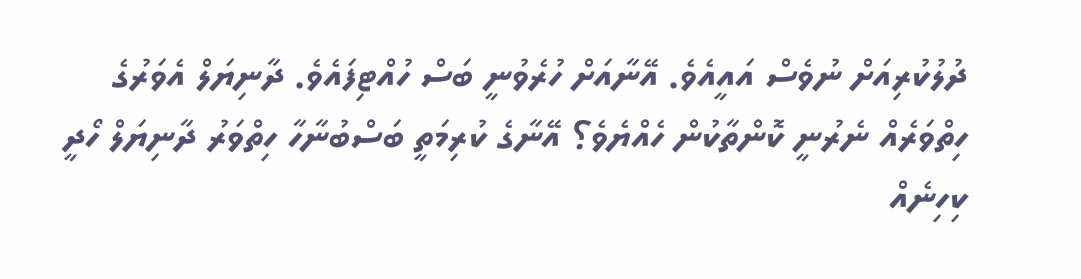ދުލުކުރިއަށް ނުވެސް އައީއެވެ. އޭނާއަށް ހުރެވުނީ ބަސް ހުއްޓިފައެވެ. ދާނިޔަލް އެވަރުގެ ހިތްވަރެއް ނެރުނީ ކޮންތާކުން ހެއްޔެވެ؟ އޭނާގެ ކުރިމަތީ ބަސްބުނާހާ ހިތްވަރު ދާނިޔަލް ހޯދީ ކިހިނެއް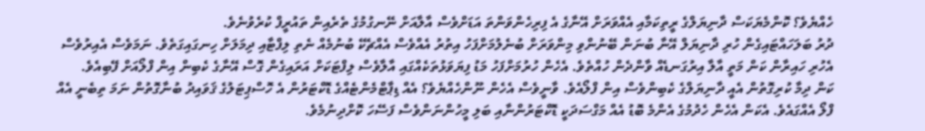ހެއްޔެވެ؟ ކޮންމެޔަކަސް ދާނިޔަލްގެ ރީތިކަމާއި އެއްވަރަށް އޭނާގެ އެ ފިރިހެންވަންތަ އަޑަށްވެސް އާލާއަށް ނޭނގުމުގެ ތެރެއިން ތައުރީފް ކުރެވުނެވެ.
ދުރު ބަލަހައްޓައިގެން ހުރި ދާނިޔަލް އޭނާ ބުނަން ބޭނުންވި މިންވަރަށް ބުނެލުމަށްފަހު އިތުރު އެއްވެސް އެއްޗެކޭ ބުނުމެއް ނެތި ލިފްޓާއި ދިމަލަށް ހިނގައިގަތެވެ. ނަމަވެސް އެއިރުވެސް އެހުރި ހައިރާން ކަން މަތީ އާލާ އިރުގަނޑެއް ވާންދެން ހުއްތެވެ. އެހެން ހުރުމަށްފަހު މަޑު ފިޔަވަޅުތަކެއްގައި އާލާވެސް ލިފްޓަކަށް އަރައިގެން ގޮސް އޭނާގެ ކެބިން އިން ފްލޯއަށް ފޭބިއެވެ.
ކަން ދިމާ ކުރިގޮތުން އެއީ ދާނިޔަލްގެ ކެބިންވެސް އިން ފްލޯއެވެ. ވާނީވެސް އެހެން ނޫންހެއްޔެވެ؟ އެއް ޑިޕާޓްމެންޓެއްގެ ޑޮކްޓަރުން އެ ހޮސްޕިޓަލުގެ ޤަވައިދު ބުނާގޮތުން ނަމަ ތިބެނީ އެއް ފްލޯ އެއްގައެވެ. އެކަން އެހެން ހެދުމުގެ އެންމެ ބޮޑު އެއް މަގްސަދަކީ ޑޮކްޓަރުންނާއި ބަލި މީހުންނަންވެސް ފަސޭހަ ކޮށްދިނުމެވެ.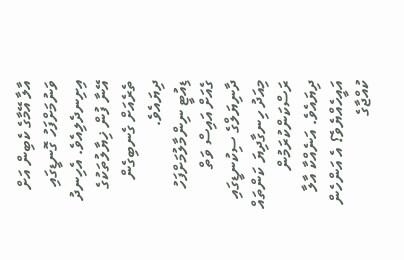އާލާ އޭމާގެ ކެބިން އަށް ވަނުމަށްފަހު ގޮނޑީގައި އިށިނދެލިއެވެ. އެހިނދު އޭނާ ފުން ޚިޔާލުތަކުގެ ތެރެއަށް ގެނބިގެން ދިޔައެވެ.
ޑިއުޓީ ނިންމާލުމަށްފަހު ގެއަށް އައިސް ވަތް ދާނިޔަލްގެ ސިކުނޑީގައި މިއަދު ހިނގާދިޔަ ކަންތައް ރަސްކަންކުރަމުން ދިޔައެވެ. އަނެއްކާ އާލާ އައީހެއްޔެވެ؟ އެ އަންހެން ކުއްޖާގެ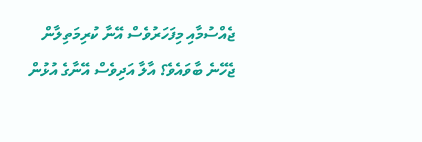ޖެއްސުމާއި މިފަހަރުވެސް އޭނާ ކުރިމަތިލާން ޖެހޭނެ ބާވައެވެ؟ އާލާ އަދިވެސް އޭނާގެ އުޅުން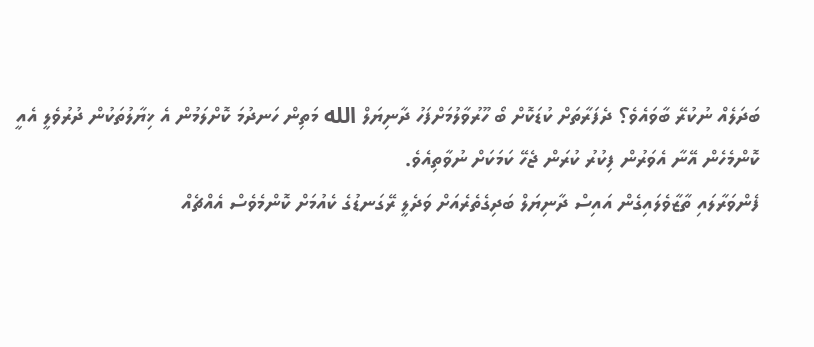ބަދަލެއް ނުކުރޭ ބާވައެވެ؟ ދެފަރާތަށް ކުޑަކޮށް ބޯ ހޫރުވާލުމަށްފަހު ދާނިޔަލް الله މަތިން ހަނދުމަ ކޮށްލަމުން އެ ޚިޔާލުތަކުން ދުރުވެލީ އެއީ ކޮންމެހެން އޭނާ އެވަރުން ފިކުރު ކުރަން ޖެހޭ ކަމަކަށް ނުވާތިއެވެ.
ފެންވަރާލައި ތާޒާވެލައިގެން އައިސް ދާނިޔަލް ބަދިގެތެރެއަށް ވަދެލީ ރޭގަނޑުގެ ކެއުމަށް ކޮންމެވެސް އެއްޗެއް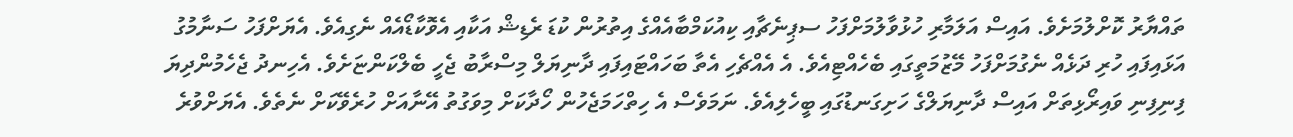ތައްޔާރު ކޮށްލުމަށެވެ. އައިސް އަލަމާރި ހުޅުވާލުމަށްފަހު ސޕިނެޗާއި ކިއުކަމްބާއެއްގެ އިތުރުން ކުޑަ ރެޑިޝް އަކާއި އެވޮކާޑޯއެއް ނެގިއެވެ. އެޔަށްފަހު ސަނާމުގު އަޅައިފައި ހުރި ދަޅެއް ނެގުމަށްފަހު މޭޒުމަތީގައި ބެހެއްޓިއެވެ. އެ އެއްޗެހި އެތާ ބަހައްޓައިފައި ދާނިޔަލް މިސްރާބު ޖެހީ ބެލްކަންޏަށެވެ. އެހިނދު ޖެހެމުންދިޔަ ފިނިފިނި ވައިރޯޅިތަށް އައިސް ދާނިޔަލްގެ ހަށިގަނޑުގައި ބީހެލިއެވެ. ނަމަވެސް އެ ހިތްހަމަޖެހުން ހޯދާކަށް މިވަގުތު އޭނާއަށް ހުރެވޭކަށް ނެތެވެ. އެޔަށްވުރެ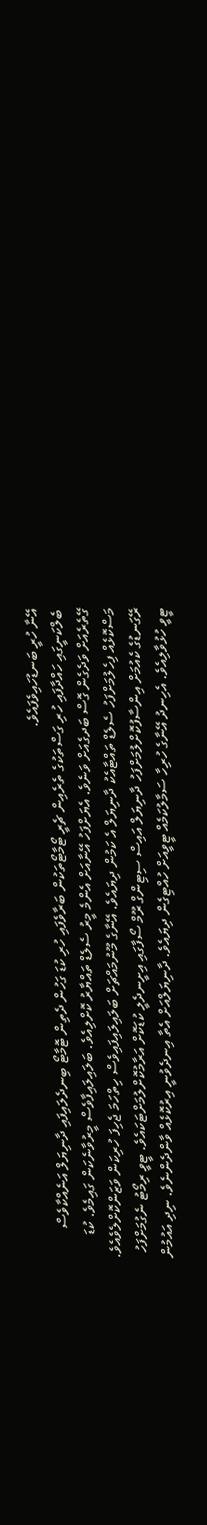އޭނާ ހުރީ ބަނޑުހައިވެފައެވެ.
ބެލްކަނީގައި ހައްދާފައި ހުރި ގަސްތަކުގެ ތެރެއިން ޗެރީ ޓޯމާޓޯތަކުން ބަރާވެފައި ހުރި ކުޑަ ގަހުން ދެތިން ޓޮމާޓޯ ބިނދެލައިފައި ދާނިޔަލް އަނެއްކާވެސް ގޭތެރެއަށް ވަދެގެން ގޮސް ބަދގެއަށް ވަނެވެ. އެޔަށްފަހު އޭނާއަށް އެންމެ މީރު ސެލެޑް ތައްޔާރު ކޮށްލިއެވެ. ބަލައިލައިފާވެސް މީރުވާނެކަން ގައިމެވެ. ކުޑަ މަސްކޮޅެއް ފިހެލުމަށްފަހު ސެލެޑް ތައްޓާއެކު ދާނިޔަލް އެ ކަމުން ދިޔައެވެ. އޭނާގެ މޫނުމައްޗަށް ބަލައިލައިފައިވެސް ހިތްހަމަ ޖެހިފަ ހުރިކަން ވަޒަންކޮށްލެވެއެވެ.
ރޭގަނޑުގެ ކެއުމަށް އިންސާފުކޮށްލުމަށްފަހު ދާނިޔަލް އައިސް ސިޓިންގް ރޫމް ސޯފާގައި އިށީނދެލީ ކުޑަކޮށް އަރާމުކޮށްލުމަށްޓަކައެވެ. ޓީވީ ރިމޯޓު ނެގުމަށްފަހު ޓީވީ ހުޅުވާލިއެވެ. އެހިނދު އޭނާގެ ހުރިހާ ސަމާލުކަމެއް ޓީވީއަށް ހުއްޓިގެން ދިޔައެވެ. ދާނިޔަލްއަށް އެތާ އިނދެވުނީ އިރުކޮޅެއް ވާންދެންނެވެ. ނިދި އައުމުން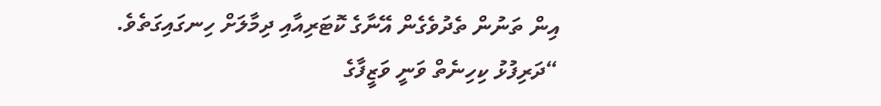އިން ތަނުން ތެދުވެގެން އޭނާގެ ކޮޓަރިއާއި ދިމާލަށް ހިނގައިގަތެވެ.
“ދަރިފުޅު ކިހިނެތް ވަނީ ވަޒީފާގެ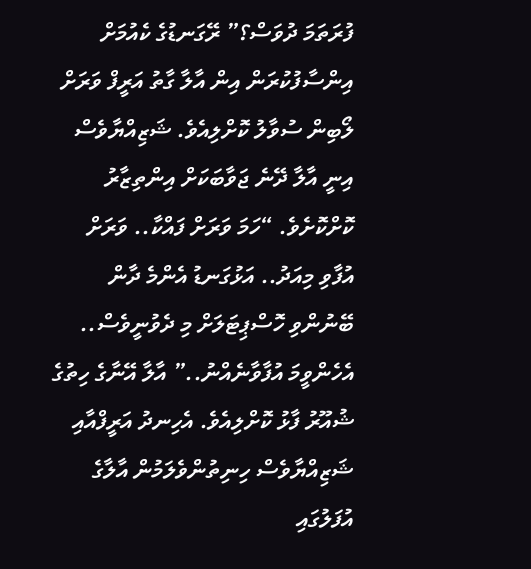ފުރަތަމަ ދުވަސް؟” ރޭގަނޑުގެ ކެއުމަށް އިންސާފުކުރަން އިން އާލާ ގާތު އަރީފް ވަރަށް ލޯބިން ސުވާލު ކޮށްލިއެވެ. ޝަޒިއްޔާވެސް އިނީ އާލާ ދޭނެ ޖަވާބަކަށް އިންތިޒާރު ކޮށްކޮށެވެ. “ހަމަ ވަރަށް ފައްކާ.. ވަރަށް އުފާވި މިއަދު.. އަޅުގަނޑު އެންމެ ދާން ބޭނުންވި ހޮސްޕިޓަލަށް މި ދެވުނީވެސް.. އެހެންވީމަ އުފާވާނެއްނު..” އާލާ އޭނާގެ ހިތުގެ ޝުއޫރު ފާޅު ކޮށްލިއެވެ. އެހިނދު އަރީފްއާއި ޝަޒިއްޔާވެސް ހިނިތުންވެލަމުން އާލާގެ އުފަލުގައި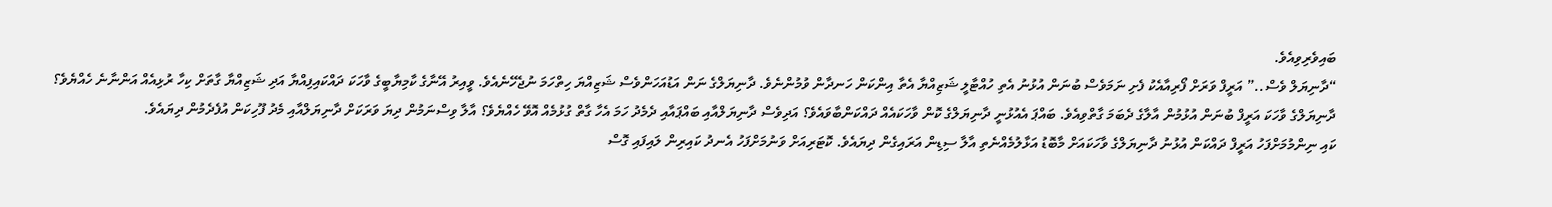ބައިވެރިވިއެވެ.
“ދާނިޔަލް ވެސް..” އަރީފް ވަރަށް ފޯރިއާއެކު ފެށި ނަމަވެސް ބުނަން އުޅުނު އެތި ހުއްޓާލީ ޝަޒިއްޔާ އެތާ އިންކަން ހަނދާން ވުމުންނެވެ. ދާނިޔަލްގެ ނަން އަޑުއަހަންވެސް ޝަޒިއްޔަ ހިތްހަމަ ނުޖެހޭނެއެވެ. ވީއިރު އޭނާގެ ކާމިޔާބީގެ ވާހަކަ ދައްކައިފިއްޔާ އަދި ޝަޒިއްޔާ ގާތަށް ކިހާ ރުޅިއެއް އަންނާނެ ހެއްޔެވެ؟
ދާނިޔަލްގެ ވާހަކަ އަރީފް ބުނަން އުޅުމުން އާލާގެ ދެބަމަ ގާތްވިއެވެ. ބައްޕަ އެއުޅުނީ ދާނިޔަލްގެ ކޮން ވާހަކައެއް ދައްކަންބާވައެވެ؟ އަދިވެސް ދާނިޔަލްއާއި ބައްޕައާއި ދެމެދު ހަމަ އެހާ ގާތް ގުޅުމެއް އޮވޭ ހެއްޔެވެ؟ އާލާ ވިސްނަމުން ދިޔަ ވަރަކަށް ދާނިޔަލްއާއި މެދު ފޫހިކަން އުފެދެމުން ދިޔައެވެ.
ކައި ނިންމުމަށްފަހު އަރީފް ދައްކަން އުޅުނު ދާނިޔަލްގެ ވާހަކައަށް މާބޮޑު އަޅާލުމެއްނެތި އާލާ ސިޑިން އަރައިގެން ދިޔައެވެ. ކޮޓަރިއަށް ވަނުމަށްފަހު އެނދު ކައިރިން ލައިފައި ގޮސް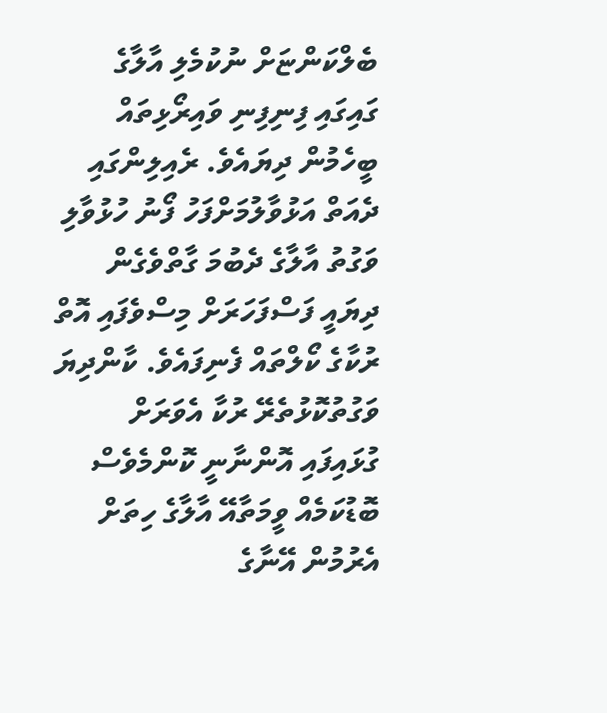ބެލްކަންޏަށް ނުކުމެލި އާލާގެ ގައިގައި ފިނިފިނި ވައިރޯޅިތައް ބީހެމުން ދިޔައެވެ. ރެއިލިންގައި ދެއަތް އަޅުވާލުމަށްފަހު ފޯނު ހުޅުވާލި ވަގުތު އާލާގެ ދެބުމަ ގާތްވެގެން ދިޔައީ ފަސްފަހަރަށް މިސްވެފައި އޮތް ރުކާގެ ކޯލްތައް ފެނިފައެވެ. ކާންދިޔަ ވަގުތުކޮޅުތެރޭ ރުކާ އެވަރަށް ގުޅައިފައި އޮންނާނީ ކޮންމެވެސް ބޮޑުކަމެއް ވީމަތާއޭ އާލާގެ ހިތަށް އެރުމުން އޭނާގެ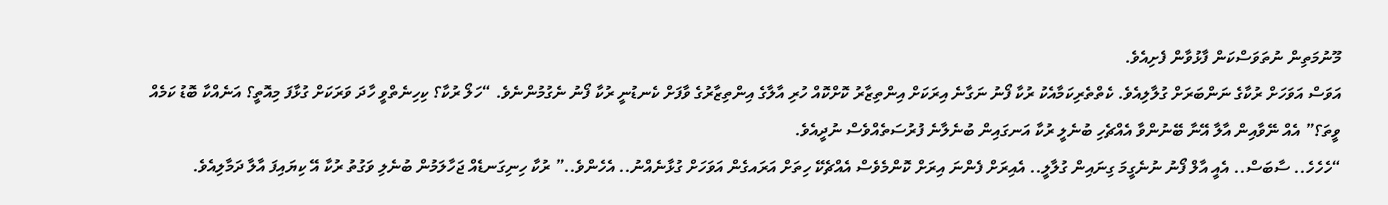މޫނުމަތިން ނުތަވަސްކަން ފާޅުވާން ފެށިއެވެ.
އަވަސް އަވަހަށް ރުކާގެ ނަންބަރަށް ގުލާލިއެވެ. ކެތްތެރިކަމާއެކު ރުކާ ފޯނު ނަގާނެ އިރަކަށް އިންތިޒާރު ކޮށްކޮއް ހުރި އާލާގެ އިންތިޒާރުގެ ވާފަށް ކެނޑުނީ ރުކާ ފޯނު ނެގުމުންނެވެ. “ހަލޯ ރުކާ؟ ކިހިނެތްވީ ހާދަ ވަރަކަށް ގުޅާފަ މިއޮތީ؟ އަނެއްކާ ބޮޑު ކަމެއް ވީތަ؟” އެއް ނޭވާއިން އާލާ އޭނާ ބޭނުންވާ އެއްޗެހި ބުނެލީ ރުކާ އަނގައިން ބުނެލާނެ ފުރުސަތެއްވެސް ނުދީއެވެ.
“ހެހެހެ.. ސާބަސް.. އެއީ އާލް ފޯނު ނުނެގީމަ ގިނައިން ގުލާލީ.. އެއިރަށް ފެންނަ އިރަށް ކޮންމެވެސް އެއްޗެކޭ ހިތަށް އަރައގެން އަވަހަށް ގުޅާނެއްނު.. އެހެންވެ..” ރުކާ ހިނިގަނޑެއް ޖަހާލަމުން ބުނެލި ވަގުތު ރުކާ އޭ ކިޔައިފަ އާލާ ދަމާލިއެވެ.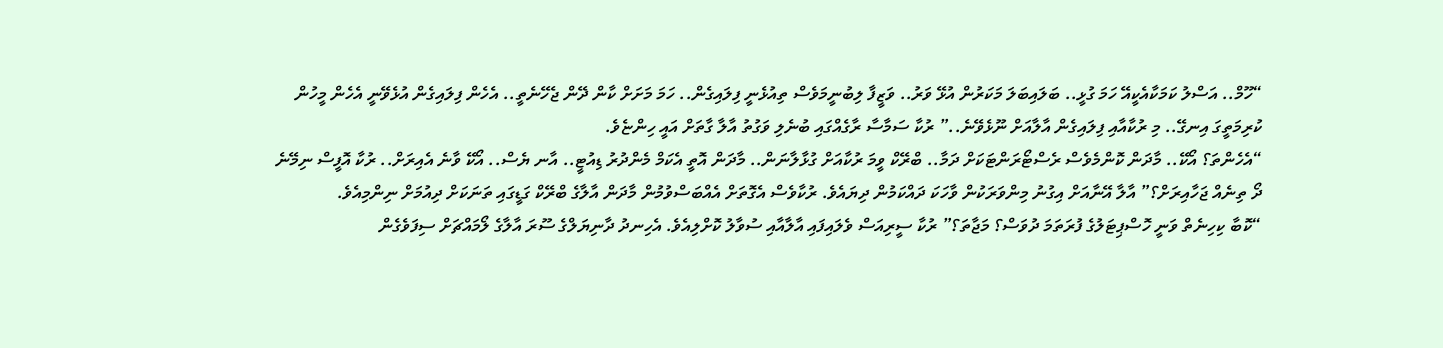“ހޫމް.. އަސްލު ކަމަކާއެކީއޭ ހަމަ ގުޅީ.. ބަލައިބަލަ މަކަރުން އުޅޭ ވަރު.. ވަޒީފާ ލިބުނީމަވެސް ތިއުޅެނީ ފިލައިގެން.. ހަމަ މަށަށް ކާން ދޭން ޖެހޭނެތީ.. އެހެން ފިލައިގެން އުޅެވޭނީ އެހެން މީހުން ކުރިމަތީގަ އިނގޭ.. މި ރުކާއާއި ފިލައިގެން އާލާއަށް ނޫޅެވޭނެ..” ރުކާ ސަމާސާ ރާގެއްގައި ބުނެލި ވަގުތު އާލާ ގާތަށް އައީ ހިންޏެވެ.
“އެހެންތަ؟ އޯކޭ.. މާދަން ކޮންމެވެސް ރެސްޓޯރަންޓަކަށް ދަމާ.. ބްރޭކް ވީމަ ރުކާއަށް ގުޅާލާނަން.. މާދަން އޮތީ އެކަމް މެންދުރު ޑިއުޓީ.. އާނ ޔެސް.. އޯކޭ ވާނެ އެއިރަށް.. ރުކާ އޮފީސް ނިމޭނެ ދޯ ތިނެއް ޖަހާއިރަށް؟” އާލާ އޭނާއަށް އިގުނު މިންވަރަކުން ވާހަކަ ދައްކަމުން ދިޔައެވެ. ރުކާވެސް އެގޮތަށް އެއްބަސްވުމުން މާދަން އާލާގެ ބްރޭކް ގަޑީގައި ތަނަކަށް ދިއުމަށް ނިންމިއެވެ.
“ކޮބާ ކިހިނެތް ވަނީ ހޮސްޕިޓަލުގެ ފުރަތަމަ ދުވަސް؟ މަޖާތަ؟” ރުކާ ސީރިއަސް ވެލައިފައި އާލާއާއި ސުވާލު ކޮށްލިއެވެ. އެހިނދު ދާނިޔަލްގެ ސޫރަ އާލާގެ ލޯމައްޗަށް ސިފަވެގެން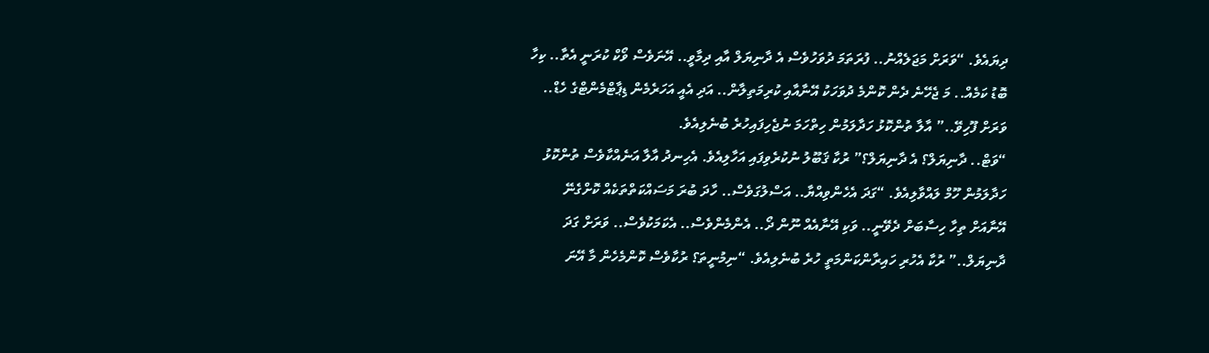ދިޔައެވެ. “ވަރަށް މަޖަލެއްނު.. ފުރަތަމަ ދުވަހުވެސް އެ ދާނިޔަލް އާއި ދިމާވީ.. އޭނަވެސް ވޯކް ކުރަނީ އެތާ.. ކިހާ ބޮޑު ކަމެއް.. މަ ޖެހޭނެ ދެން ކޮންމެ ދުވަހަކު އޭނާއާއި ކުރިމަތިލާން.. އަދި އެއީ އަހަރެމެން ޑިޕާޓްމެންޓްގެ ހެޑް.. ވަރަށް ފޫހިވޭ..” އާލާ ތުންކޮޅު ހަދާލަމުން ހިތްހަމަ ނުޖެހިފައިހުރެ ބުނެލިއެވެ.
“ވަޓް.. ދާނިޔަލް؟ އެ ދާނިޔަލް؟” ރުކާ ޤަބޫލު ނުކުރެވިފައި އަހާލިއެވެ. އެހިނދު އާލާ އަނެއްކާވެސް ތުންކޮޅު ހަދާލަމުން ހޫމް ލައްވާލިއެވެ. “ގަދަ އެހެންވިއްޔާ.. އަސްލުގަވެސް.. ހާދަ ބުރަ މަސައްކަތްތަކެއް ކޮށްގެނޭ އޭނާއަށް ތިހާ ހިސާބަށް ދެވޭނީ.. ވަކި އޭނާއެއް ނޫން ދޯ.. އެންމެންވެސް.. އެކަމަކުވެސް.. ވަރަށް ގަދަ ދާނިޔަލް..” ރުކާ އެހުރި ހައިރާންކަންމަތީ ހުރެ ބުނެލިއެވެ. “ނިމުނީތަ؟ ރުކާވެސް ކޮންމެހެން މާ އޭނަ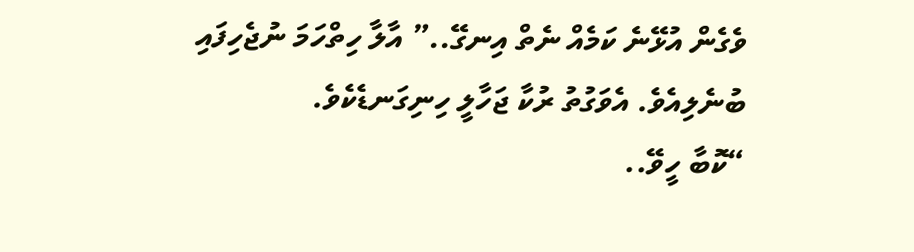ވެގެން އުޅޭނެ ކަމެއް ނެތް އިނގޭ..” އާލާ ހިތްހަމަ ނުޖެހިފައި ބުނެލިއެވެ. އެވަގުތު ރުކާ ޖަހާލީ ހިނިގަނޑެކެވެ.
“ކޮބާ ހީވޭ..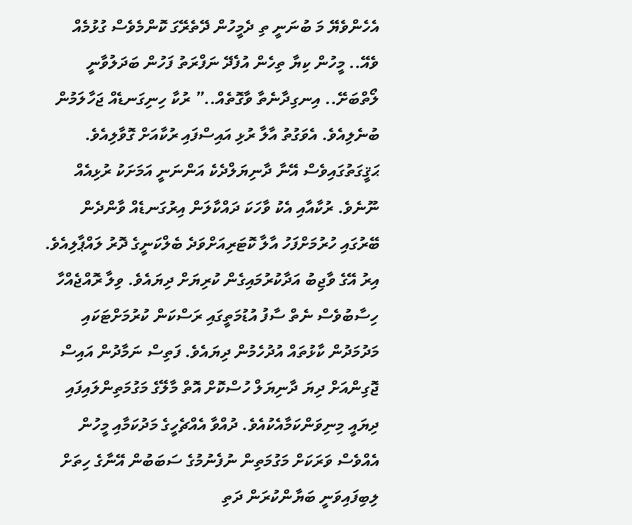އެހެންވެޔޭ މަ ބުނަނީ ތި ދެމީހުން ދޭތެރޭގަ ކޮންމެވެސް ގުޅުމެއް ވެއޭ.. މީހުން ކިޔާ ތިހެން އުފެދޭ ނަފްރަތު ފަހުން ބަދަލުވާނީ ލޯތްބަށޭ.. އިނގިދާނެތާ ވާގޮތެއް..” ރުކާ ހިނިގަނޑެއް ޖަހާލަމުން ބުނެލިއެވެ. އެވަގުތު އާލާ ރުޅި އައިސްފައި ރުކާއަށް ގޮވާލިއެވެ. ޙަޤީގަތުގައިވެސް އޭނާ ދާނިޔަލްދެކެ އަންނަނީ އަމަށަކު ރުޅިއެއް ނޫނެވެ. ރުކާއާއި އެކު ވާހަކަ ދައްކާލަން އިރުގަނޑެއް ވާންދެން ބޭރުގައި ހުރުމަށްފަހު އާލާ ކޮޓަރިއަށްވަދެ ބެލްކަނީގެ ދޮރު ލައްޕާލިއެވެ.
އިރު އޭގެ ވާޖިބު އަދާކުރުމައިގެން ކުރިޔަށް ދިޔައެވެ. ވިލާ ރޮއްޖެއްހާ ހިސާބުވެސް ނެތް ސާފު އުޑުމަތީގައި ރަސްކަން ކުރުމަށްޓަކައި މަދުމަދުން ކާޅުތައް އުދުހެމުން ދިޔައެވެ. ފަތިސް ނަމާދުން އައިސް ޖޮގިންއަށް ދިޔަ ދާނިޔަލް ހުސްކޮށް އޮތް މާލޭގެ މަގުމަތިންލައިފައި ދިޔައީ މިނިވަންކަމާއެކުއެވެ. ދުއްވާ އެއްޗެހީގެ މަދުކަމާއި މީހުން އެއްވެސް ވަރަކަށް މަގުމަތިން ނުފެނުމުގެ ސަބަބުން އޭނާގެ ހިތަށް ލިބިފައިވަނީ ބަޔާންކުރަން ދަތި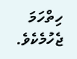ހިތްހަމަ ޖެހުމެކެވެ.